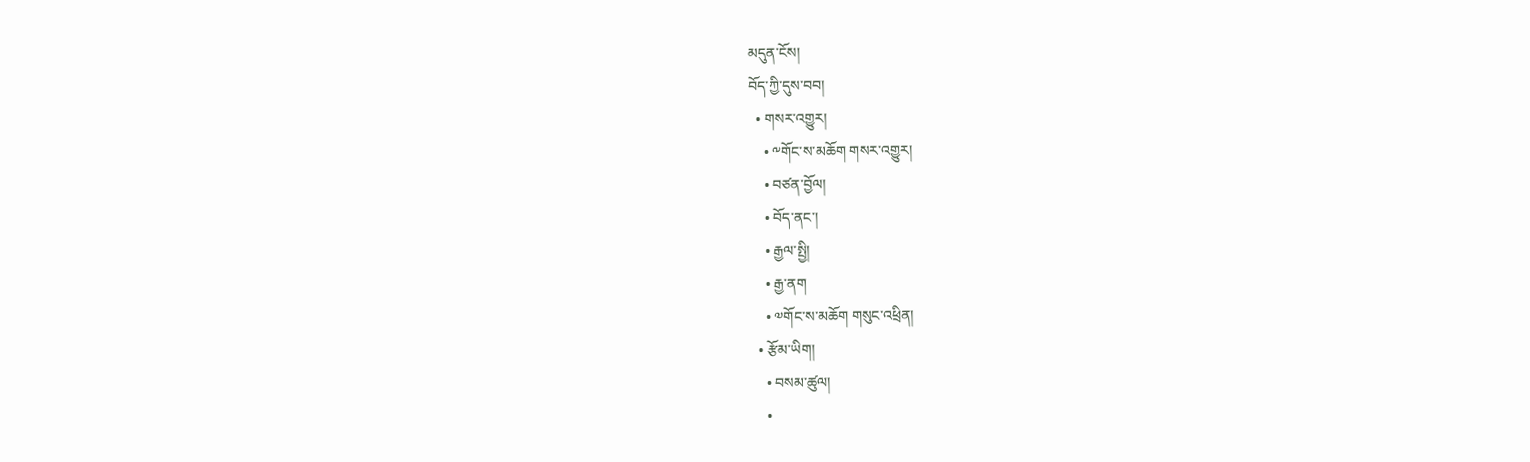མདུན་ངོས།
བོད་ཀྱི་དུས་བབ།
  • གསར་འགྱུར།
    • ༸གོང་ས་མཆོག གསར་འགྱུར།
    • བཙན་བྱོལ།
    • བོད་ནང་།
    • རྒྱལ་སྤྱི།
    • རྒྱ་ནག
    • ༧གོང་ས་མཆོག གསུང་འཕྲིན།
  • རྩོམ་ཡིག།
    • བསམ་ཚུལ།
    •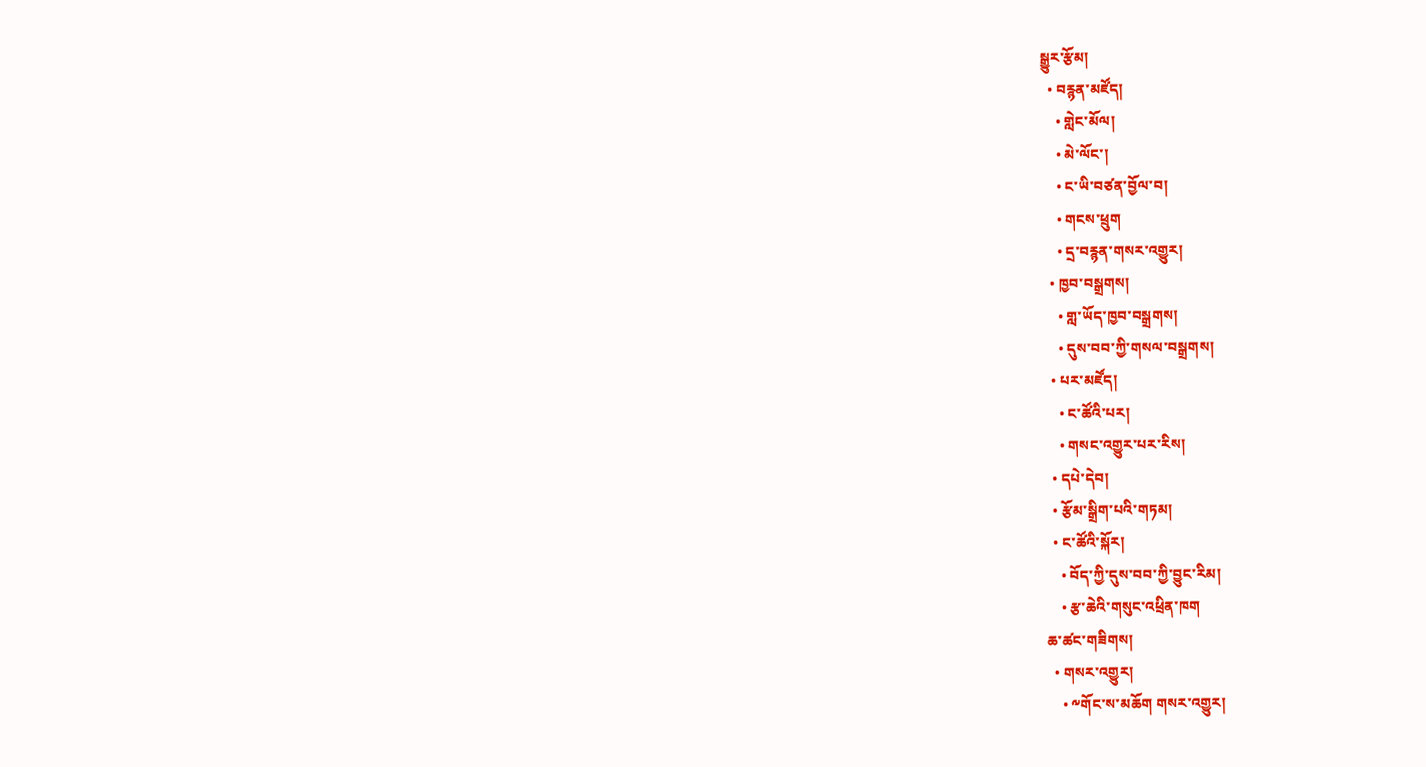སྒྱུར་རྩོམ།
  • བརྙན་མཛོད།
    • གླེང་མོལ།
    • མེ་ལོང་།
    • ང་ཡི་བཙན་བྱོལ་བ།
    • གངས་ཕྲུག
    • དྲ་བརྙན་གསར་འགྱུར།
  • ཁྱབ་བསྒྲགས།
    • གླ་ཡོད་ཁྱབ་བསྒྲགས།
    • དུས་བབ་ཀྱི་གསལ་བསྒྲགས།
  • པར་མཛོད།
    • ང་ཚོའི་པར།
    • གསང་འགྱུར་པར་རིས།
  • དཔེ་དེབ།
  • རྩོམ་སྒྲིག་པའི་གཏམ།
  • ང་ཚོའི་སྐོར།
    • བོད་ཀྱི་དུས་བབ་ཀྱི་བྱུང་རིམ།
    • རྩ་ཆེའི་གསུང་འཕྲིན་ཁག
ཆ་ཚང་གཟིགས།
  • གསར་འགྱུར།
    • ༸གོང་ས་མཆོག གསར་འགྱུར།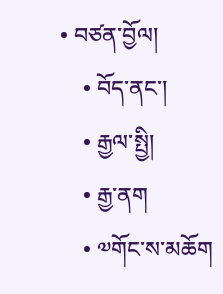• བཙན་བྱོལ།
    • བོད་ནང་།
    • རྒྱལ་སྤྱི།
    • རྒྱ་ནག
    • ༧གོང་ས་མཆོག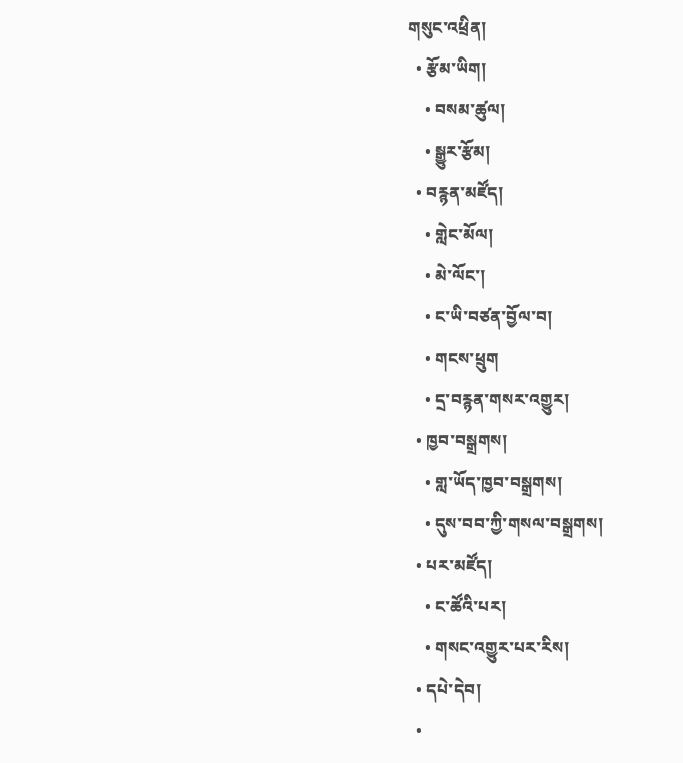གསུང་འཕྲིན།
  • རྩོམ་ཡིག།
    • བསམ་ཚུལ།
    • སྒྱུར་རྩོམ།
  • བརྙན་མཛོད།
    • གླེང་མོལ།
    • མེ་ལོང་།
    • ང་ཡི་བཙན་བྱོལ་བ།
    • གངས་ཕྲུག
    • དྲ་བརྙན་གསར་འགྱུར།
  • ཁྱབ་བསྒྲགས།
    • གླ་ཡོད་ཁྱབ་བསྒྲགས།
    • དུས་བབ་ཀྱི་གསལ་བསྒྲགས།
  • པར་མཛོད།
    • ང་ཚོའི་པར།
    • གསང་འགྱུར་པར་རིས།
  • དཔེ་དེབ།
  •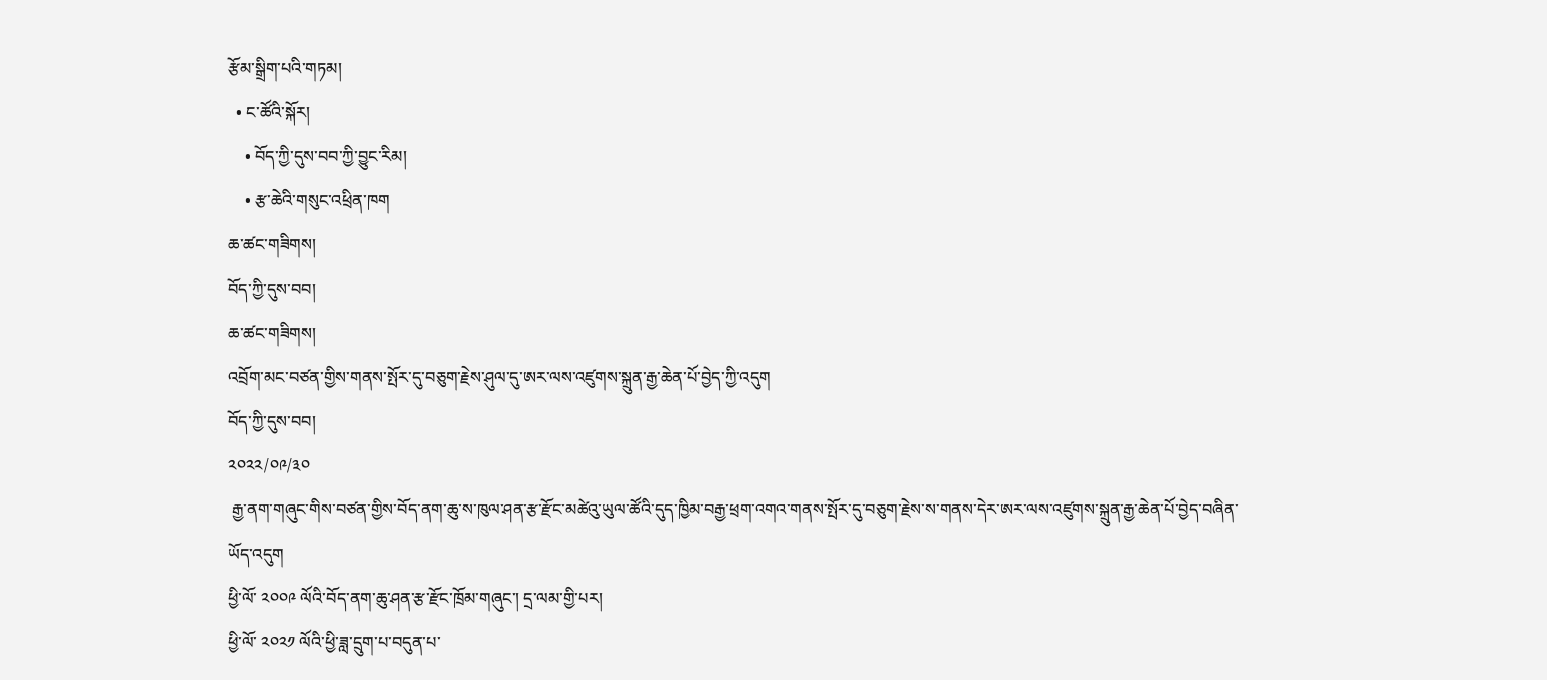རྩོམ་སྒྲིག་པའི་གཏམ།
  • ང་ཚོའི་སྐོར།
    • བོད་ཀྱི་དུས་བབ་ཀྱི་བྱུང་རིམ།
    • རྩ་ཆེའི་གསུང་འཕྲིན་ཁག
ཆ་ཚང་གཟིགས།
བོད་ཀྱི་དུས་བབ།
ཆ་ཚང་གཟིགས།
འབྲོག་མང་བཙན་གྱིས་གནས་སྤོར་དུ་བཅུག་རྗེས་ཤུལ་དུ་ཨར་ལས་འཛུགས་སྐྲུན་རྒྱ་ཆེན་པོ་བྱེད་ཀྱི་འདུག
བོད་ཀྱི་དུས་བབ།
༢༠༢༢/༠༩/༣༠
 རྒྱ་ནག་གཞུང་གིས་བཙན་གྱིས་བོད་ནག་ཆུ་ས་ཁུལ་ཤན་རྩ་རྫོང་མཚེའུ་ཡུལ་ཚོའི་དུད་ཁྱིམ་བརྒྱ་ཕྲག་འགའ་གནས་སྤོར་དུ་བཅུག་རྗེས་ས་གནས་དེར་ཨར་ལས་འཛུགས་སྐྲུན་རྒྱ་ཆེན་པོ་བྱེད་བཞིན་ཡོད་འདུག
ཕྱི་ལོ་ ༢༠༠༩ ལོའི་བོད་ནག་ཆུ་ཤན་རྩ་རྫོང་ཁྲོམ་གཞུང་། དྲ་ལམ་གྱི་པར།
ཕྱི་ལོ་ ༢༠༢༡ ལོའི་ཕྱི་ཟླ་དྲུག་པ་བདུན་པ་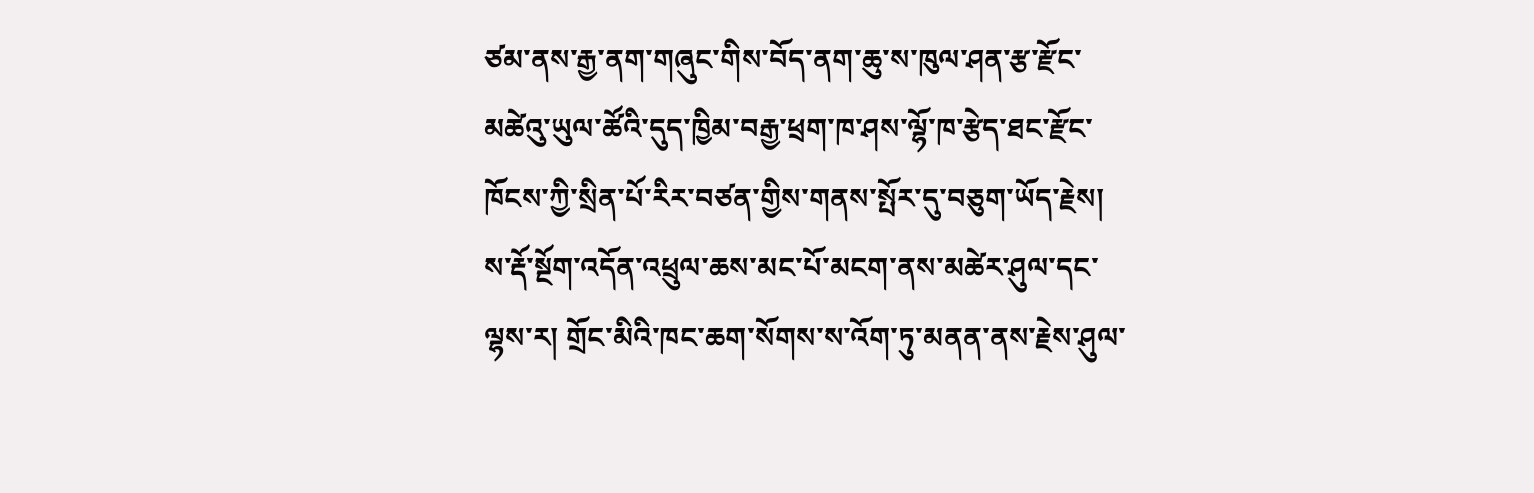ཙམ་ནས་རྒྱ་ནག་གཞུང་གིས་བོད་ནག་ཆུ་ས་ཁུལ་ཤན་རྩ་རྫོང་མཚེའུ་ཡུལ་ཚོའི་དུད་ཁྱིམ་བརྒྱ་ཕྲག་ཁ་ཤས་ལྷོ་ཁ་རྩེད་ཐང་རྫོང་ཁོངས་ཀྱི་སྲིན་པོ་རིར་བཙན་གྱིས་གནས་སྤོར་དུ་བཅུག་ཡོད་རྗེས། ས་རྡོ་སྔོག་འདོན་འཕྲུལ་ཆས་མང་པོ་མངག་ནས་མཚེར་ཤུལ་དང་ལྷས་ར། གྲོང་མིའི་ཁང་ཆག་སོགས་ས་འོག་ཏུ་མནན་ནས་རྗེས་ཤུལ་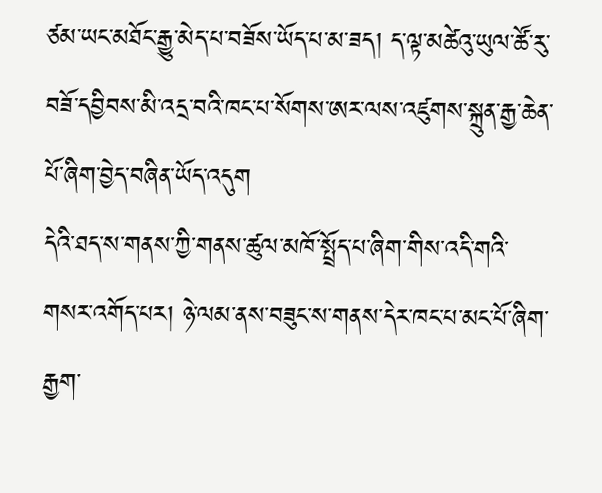ཙམ་ཡང་མཐོང་རྒྱུ་མེད་པ་བཟོས་ཡོད་པ་མ་ཟད། ད་ལྟ་མཚེའུ་ཡུལ་ཚོ་རུ་བཟོ་དབྱིབས་མི་འདྲ་བའི་ཁང་པ་སོགས་ཨར་ལས་འཛུགས་སྐྲུན་རྒྱ་ཆེན་པོ་ཞིག་བྱེད་བཞིན་ཡོད་འདུག
དེའི་ཐད་ས་གནས་ཀྱི་གནས་ཚུལ་མཁོ་སྤྲོད་པ་ཞིག་གིས་འདི་གའི་གསར་འགོད་པར། ཉེ་ལམ་ནས་བཟུང་ས་གནས་དེར་ཁང་པ་མང་པོ་ཞིག་རྒྱག་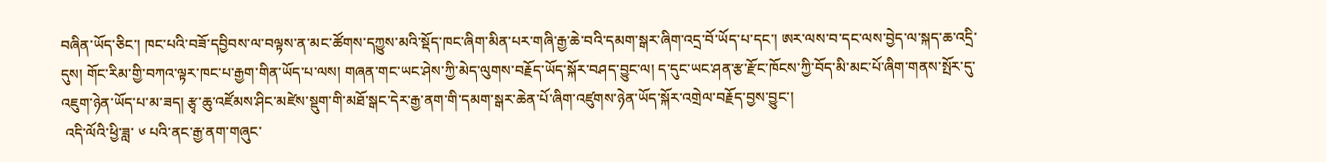བཞིན་ཡོད་ཅིང་། ཁང་པའི་བཟོ་དབྱིབས་ལ་བལྟས་ན་མང་ཚོགས་དཀྱུས་མའི་སྡོད་ཁང་ཞིག་མིན་པར་གཞི་རྒྱ་ཆེ་བའི་དམག་སྒར་ཞིག་འདྲ་བོ་ཡོད་པ་དང་། ཨར་ལས་བ་དང་ལས་བྱེད་ལ་སྐད་ཆ་འདྲི་དུས། གོང་རིམ་གྱི་བཀའ་ལྟར་ཁང་པ་རྒྱག་གིན་ཡོད་པ་ལས། གཞན་གང་ཡང་ཤེས་ཀྱི་མེད་ལུགས་བརྗོད་ཡོད་སྐོར་བཤད་བྱུང་ལ། ད་དུང་ཡང་ཤན་རྩ་རྫོང་ཁོངས་ཀྱི་བོད་མི་མང་པོ་ཞིག་གནས་སྤོར་དུ་འཇུག་ཉེན་ཡོད་པ་མ་ཟད། རྩྭ་ཆུ་འཛོམས་ཤིང་མཛེས་སྡུག་གི་མཐོ་སྒང་དེར་རྒྱ་ནག་གི་དམག་སྒར་ཆེན་པོ་ཞིག་འཛུགས་ཉེན་ཡོད་སྐོར་འགྲེལ་བརྗོད་བྱས་བྱུང་།
 འདི་ལོའི་ཕྱི་ཟླ་ ༦ པའི་ནང་རྒྱ་ནག་གཞུང་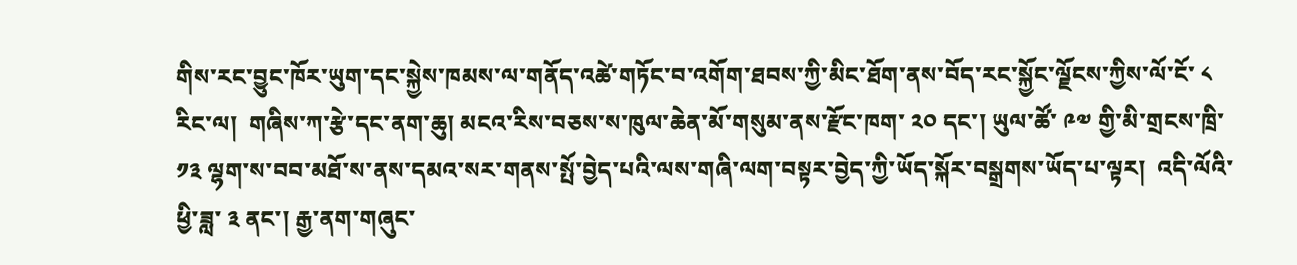གིས་རང་བྱུང་ཁོར་ཡུག་དང་སྐྱེས་ཁམས་ལ་གནོད་འཚེ་གཏོང་བ་འགོག་ཐབས་ཀྱི་མིང་ཐོག་ནས་བོད་རང་སྐྱོང་ལྗོངས་ཀྱིས་ལོ་ངོ་ ༨ རིང་ལ།  གཞིས་ཀ་རྩེ་དང་ནག་ཆུ། མངའ་རིས་བཅས་ས་ཁུལ་ཆེན་མོ་གསུམ་ནས་རྫོང་ཁག་ ༢༠ དང་། ཡུལ་ཚོ་ ༩༧ གྱི་མི་གྲངས་ཁྲི་ ༡༣ ལྷག་ས་བབ་མཐོ་ས་ནས་དམའ་སར་གནས་སྤོ་བྱེད་པའི་ལས་གཞི་ལག་བསྟར་བྱེད་ཀྱི་ཡོད་སྐོར་བསྒྲགས་ཡོད་པ་ལྟར།  འདི་ལོའི་ཕྱི་ཟླ་ ༣ ནང་། རྒྱ་ནག་གཞུང་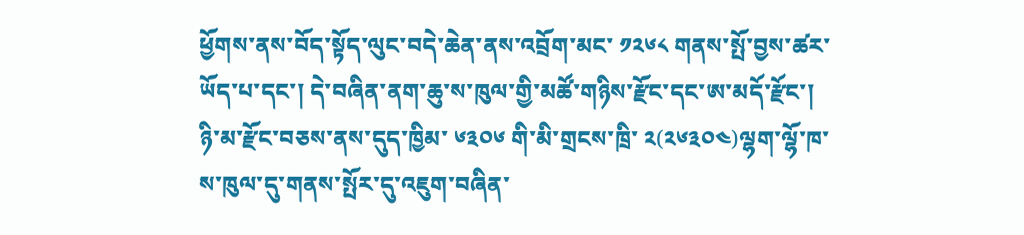ཕྱོགས་ནས་བོད་སྟོད་ལུང་བདེ་ཆེན་ནས་འབྲོག་མང་ ༡༢༦༨ གནས་སྤོ་བྱས་ཚར་ཡོད་པ་དང་། དེ་བཞིན་ནག་ཆུ་ས་ཁུལ་གྱི་མཚོ་གཉིས་རྫོང་དང་ཨ་མདོ་རྫོང་། ཉི་མ་རྫོང་བཅས་ནས་དུད་ཁྱིམ་ ༦༣༠༦ གི་མི་གྲངས་ཁྲི་ ༢(༢༦༣༠༤)ལྷག་ལྷོ་ཁ་ས་ཁུལ་དུ་གནས་སྤོར་དུ་འཇུག་བཞིན་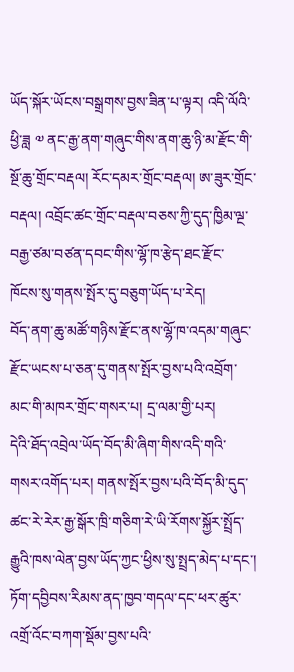ཡོད་སྐོར་ཡོངས་བསྒྲགས་བྱས་ཟིན་པ་ལྟར། འདི་ལོའི་ཕྱི་ཟླ ༧ ནང་རྒྱ་ནག་གཞུང་གིས་ནག་ཆུ་ཉི་མ་རྫོང་གི་སྔོ་ཆུ་གྲོང་བརྡལ། རོང་དམར་གྲོང་བརྡལ། ཨ་ཟུར་གྲོང་བརྡལ། འབྲོང་ཚང་གྲོང་བརྡལ་བཅས་ཀྱི་དུད་ཁྱིམ་ལྔ་བརྒྱ་ཙམ་བཙན་དབང་གིས་ལྷོ་ཁ་རྩེད་ཐང་རྫོང་ཁོངས་སུ་གནས་སྤོར་དུ་བཅུག་ཡོད་པ་རེད།
བོད་ནག་ཆུ་མཚོ་གཉིས་རྫོང་ནས་ལྷོ་ཁ་འདམ་གཞུང་རྫོང་ཡངས་པ་ཅན་དུ་གནས་སྤོར་བྱས་པའི་འབྲོག་མང་གི་མཁར་གྲོང་གསར་པ། དྲ་ལམ་གྱི་པར།
དེའི་ཐོད་འབྲེལ་ཡོད་བོད་མི་ཞིག་གིས་འདི་གའི་གསར་འགོད་པར། གནས་སྤོར་བྱས་པའི་བོད་མི་དུད་ཚང་རེ་རེར་རྒྱ་སྒོར་ཁྲི་གཅིག་རེ་ཡི་རོགས་སྐྱོར་སྤྲོད་རྒྱུའི་ཁས་ལེན་བྱས་ཡོད་ཀྱང་ཕྱིས་སུ་སྤྲད་མེད་པ་དང་།  ཏོག་དབྱིབས་རིམས་ནད་ཁྱབ་གདལ་དང་ཕར་ཚུར་འགྲོ་འོང་བཀག་སྡོམ་བྱས་པའི་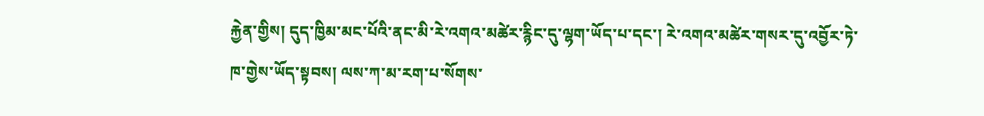རྐྱེན་གྱིས། དུད་ཁྱིམ་མང་པོའི་ནང་མི་རེ་འགའ་མཚེར་རྙིང་དུ་ལྷག་ཡོད་པ་དང་། རེ་འགའ་མཚེར་གསར་དུ་འབྱོར་ཏེ་ཁ་གྱེས་ཡོད་སྟབས། ལས་ཀ་མ་རག་པ་སོགས་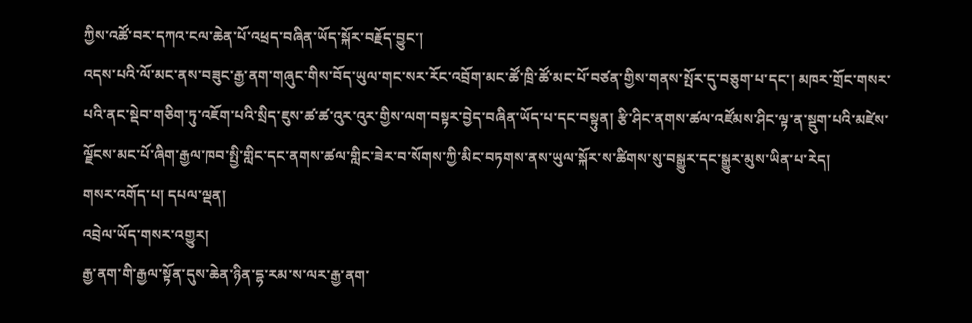ཀྱིས་འཚོ་བར་དཀའ་ངལ་ཆེན་པོ་འཕྲད་བཞིན་ཡོད་སྐོར་བརྗོད་བྱུང་།
འདས་པའི་ལོ་མང་ནས་བཟུང་རྒྱ་ནག་གཞུང་གིས་བོད་ཡུལ་གང་སར་རོང་འབྲོག་མང་ཚོ་ཁྲི་ཚོ་མང་པོ་བཙན་གྱིས་གནས་སྤོར་དུ་བཅུག་པ་དང་། མཁར་གྲོང་གསར་པའི་ནང་སྡེབ་གཅིག་ཏུ་འཇོག་པའི་སྲིད་ཇུས་ཚ་ཚ་འུར་འུར་གྱིས་ལག་བསྟར་བྱེད་བཞིན་ཡོད་པ་དང་བསྟུན། རྩི་ཤིང་ནགས་ཚལ་འཛོམས་ཤིང་ལྟ་ན་སྡུག་པའི་མཛེས་ལྗོངས་མང་པོ་ཞིག་རྒྱལ་ཁབ་སྤྱི་གླིང་དང་ནགས་ཚལ་གླིང་ཟེར་བ་སོགས་ཀྱི་མིང་བཏགས་ནས་ཡུལ་སྐོར་ས་ཚིགས་སུ་བསྒྱུར་དང་སྒྱུར་མུས་ཡིན་པ་རེད།
གསར་འགོད་པ། དཔལ་ལྡན།
འབྲེལ་ཡོད་གསར་འགྱུར།
རྒྱ་ནག་གི་རྒྱལ་སྟོན་དུས་ཆེན་ཉིན་དྷ་རམ་ས་ལར་རྒྱ་ནག་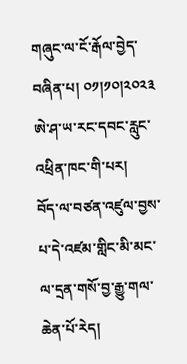གཞུང་ལ་ངོ་རྒོལ་བྱེད་བཞིན་པ། ༠༡།༡༠།༢༠༢༣ ཨེ་ཤ་ཡ་རང་དབང་རླུང་འཕྲིན་ཁང་གི་པར།
བོད་ལ་བཙན་འཛུལ་བྱས་པ་དེ་འཛམ་གླིང་མི་མང་ལ་དྲན་གསོ་བྱ་རྒྱུ་གལ་ཆེན་པོ་རེད།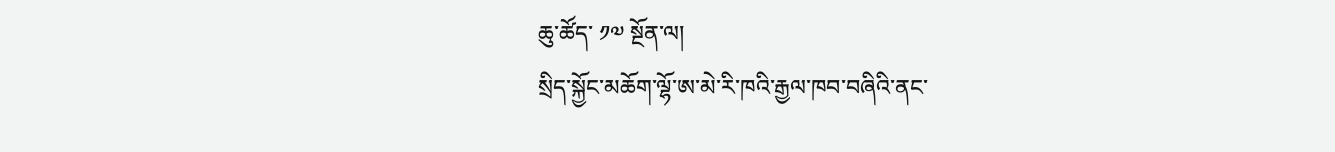ཆུ་ཚོད་ ༡༧ སྔོན་ལ།
སྲིད་སྐྱོང་མཆོག་ལྷོ་ཨ་མེ་རི་ཁའི་རྒྱལ་ཁབ་བཞིའི་ནང་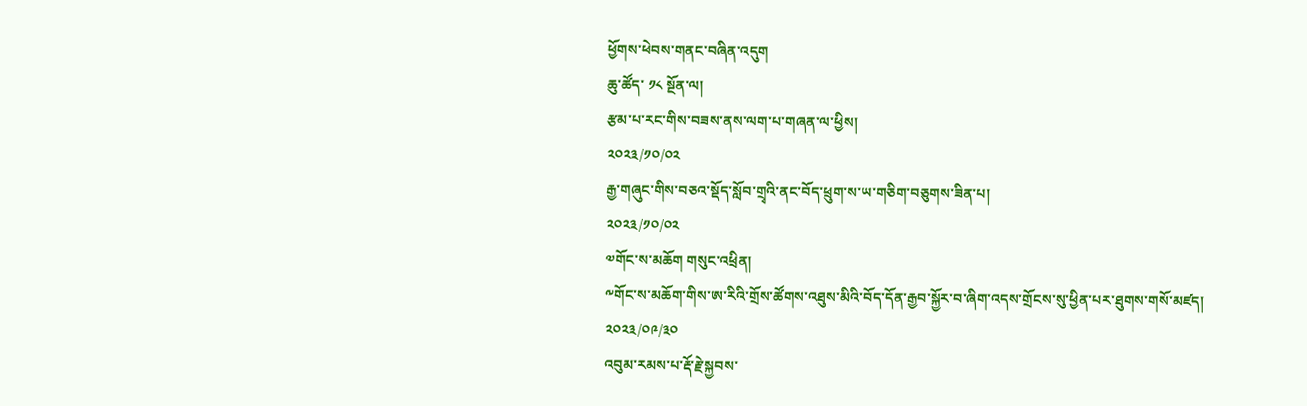ཕྱོགས་ཕེབས་གནང་བཞིན་འདུག
ཆུ་ཚོད་ ༡༨ སྔོན་ལ།
རྩམ་པ་རང་གིས་བཟས་ནས་ལག་པ་གཞན་ལ་ཕྱིས།
༢༠༢༣/༡༠/༠༢
རྒྱ་གཞུང་གིས་བཅའ་སྡོད་སློབ་གྲྭའི་ནང་བོད་ཕྲུག་ས་ཡ་གཅིག་བཅུགས་ཟིན་པ།
༢༠༢༣/༡༠/༠༢
༧གོང་ས་མཆོག གསུང་འཕྲིན།
༸གོང་ས་མཆོག་གིས་ཨ་རིའི་གྲོས་ཚོགས་འཐུས་མིའི་བོད་དོན་རྒྱབ་སྐྱོར་བ་ཞིག་འདས་གྲོངས་སུ་ཕྱིན་པར་ཐུགས་གསོ་མཛད།
༢༠༢༣/༠༩/༣༠
འབུམ་རམས་པ་རྡོ་རྗེ་སྐྱབས་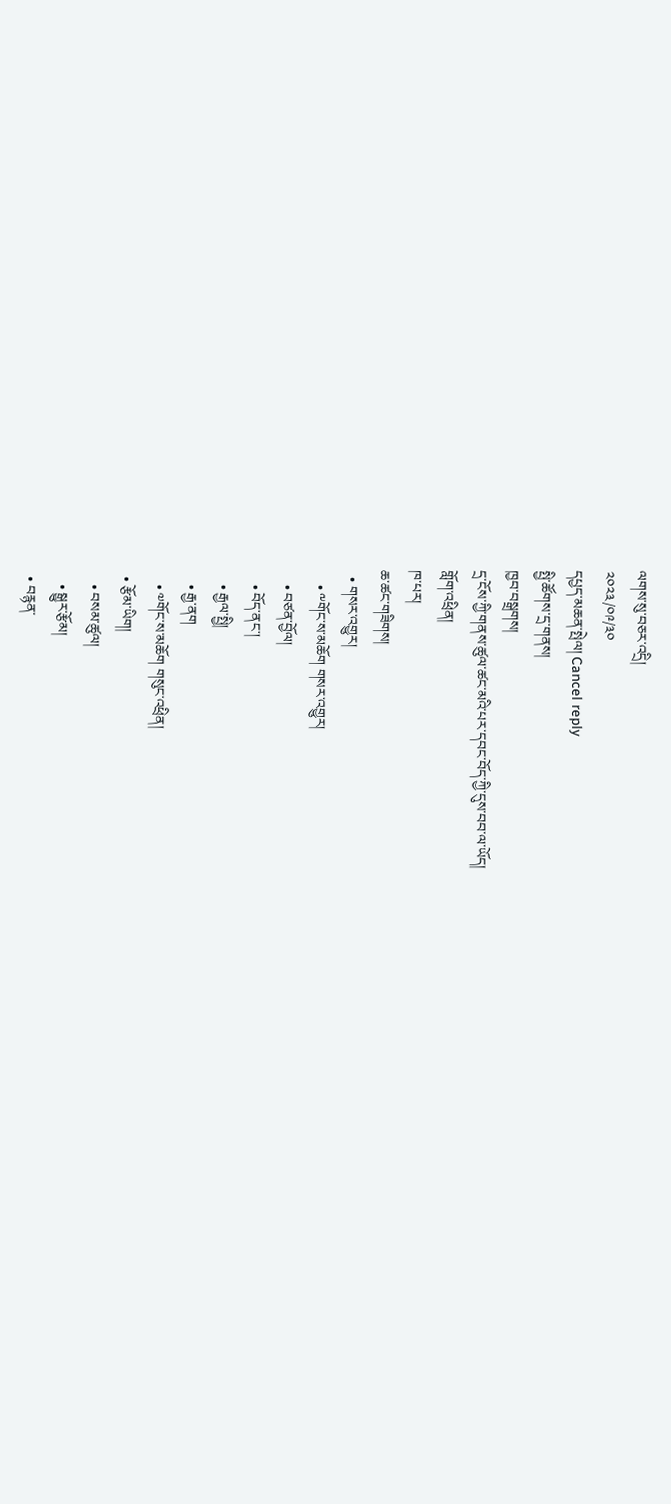ལགས་སུ་བཅར་འདྲི།
༢༠༢༣/༠༩/༣༠
དཔྱད་མཆན་སྤེལ། Cancel reply
སྤྱི་ཚོགས་དྲ་གནས།
ཁྱབ་བསྒྲགས།
དྲ་ངོས་ཀྱི་གནས་ཚུལ་ཚང་མའི་པར་དབང་བོད་ཀྱི་དུས་བབ་ལ་ཡོད།
གློག་འཕྲིན།
ཁ་པར།
ཆ་ཚང་གཟིགས།
  • གསར་འགྱུར།
    • ༸གོང་ས་མཆོག གསར་འགྱུར།
    • བཙན་བྱོལ།
    • བོད་ནང་།
    • རྒྱལ་སྤྱི།
    • རྒྱ་ནག
    • ༧གོང་ས་མཆོག གསུང་འཕྲིན།
  • རྩོམ་ཡིག།
    • བསམ་ཚུལ།
    • སྒྱུར་རྩོམ།
  • བརྙན་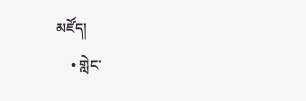མཛོད།
    • གླེང་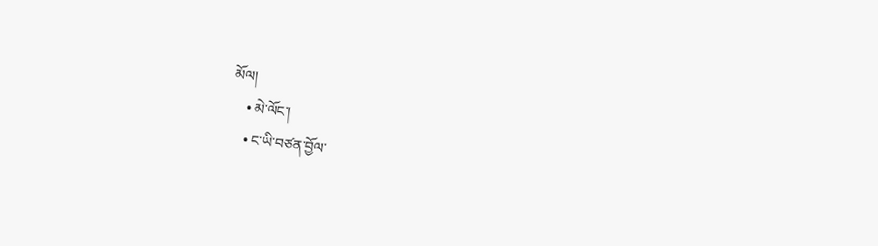མོལ།
    • མེ་ལོང་།
    • ང་ཡི་བཙན་བྱོལ་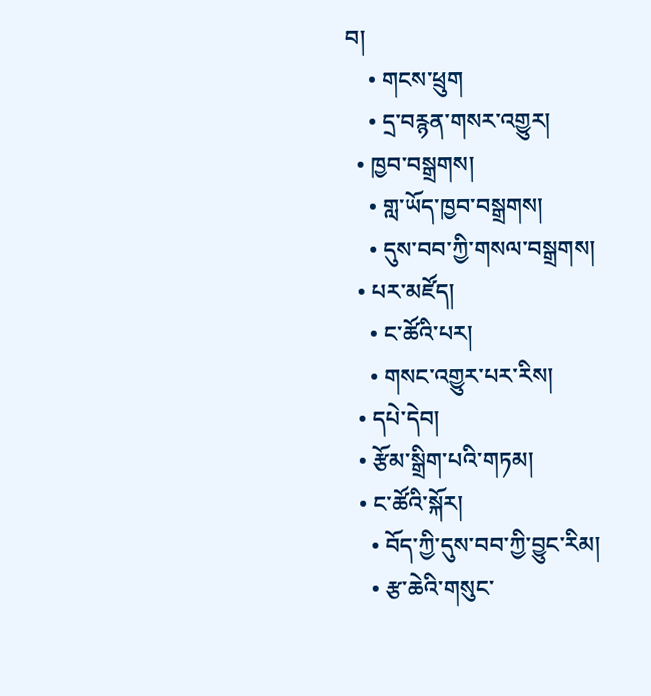བ།
    • གངས་ཕྲུག
    • དྲ་བརྙན་གསར་འགྱུར།
  • ཁྱབ་བསྒྲགས།
    • གླ་ཡོད་ཁྱབ་བསྒྲགས།
    • དུས་བབ་ཀྱི་གསལ་བསྒྲགས།
  • པར་མཛོད།
    • ང་ཚོའི་པར།
    • གསང་འགྱུར་པར་རིས།
  • དཔེ་དེབ།
  • རྩོམ་སྒྲིག་པའི་གཏམ།
  • ང་ཚོའི་སྐོར།
    • བོད་ཀྱི་དུས་བབ་ཀྱི་བྱུང་རིམ།
    • རྩ་ཆེའི་གསུང་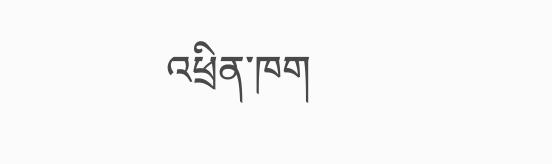འཕྲིན་ཁག